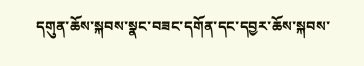དགུན་ཆོས་སྐབས་སྣང་བཟང་དགོན་དང་དབྱར་ཆོས་སྐབས་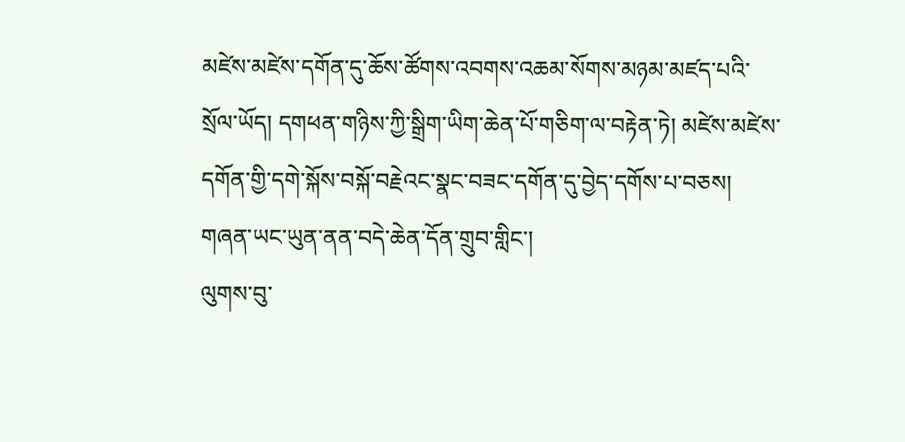མཛེས་མཛེས་དགོན་དུ་ཆོས་ཚོགས་འབགས་འཆམ་སོགས་མཉམ་མཛད་པའི་སྲོལ་ཡོད། དགཕན་གཉིས་ཀྱི་སྒྲིག་ཡིག་ཆེན་པོ་གཅིག་ལ་བརྟེན་ཏེ། མཛེས་མཛེས་དགོན་གྱི་དགེ་སྐོས་བསྐོ་བརྗེའང་སྣང་བཟང་དགོན་དུ་བྱེད་དགོས་པ་བཅས། གཞན་ཡང་ཡུན་ནན་བདེ་ཆེན་དོན་གྲུབ་གླིང་།
ལུགས་བུ་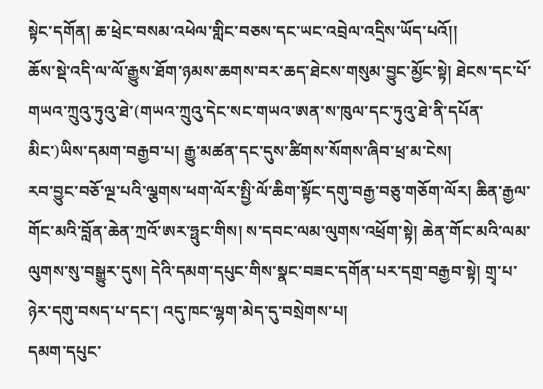སྟེང་དགོན། ཆ་ཕྲེང་བསམ་འཕེལ་གླིང་བཅས་དང་ཡང་འབྲེལ་འདྲིས་ཡོད་པའོ།།
ཆོས་སྡེ་འདི་ལ་ལོ་རྒྱུས་ཐོག་ཉམས་ཆགས་བར་ཆད་ཐེངས་གསུམ་བྱུང་མྱོང་སྟེ། ཐེངས་དང་པོ་གཡའ་ཀྲུའུ་ཏུའུ་ཐེ་(གཡའ་ཀྲུའུ་དེང་སང་གཡའ་ཨན་ས་ཁུལ་དང་ཏུའུ་ཐེ་ནི་དཔོན་མིང་)ཡིས་དམག་བརྒྱབ་པ། རྒྱུ་མཚན་དང་དུས་ཚིགས་སོགས་ཞིབ་ཕྲ་མ་ངེས།
རབ་བྱུང་བཅོ་ལྔ་པའི་ལྕགས་ཕག་ལོར་སྤྱི་ལོ་ཆིག་སྟོང་དགུ་བརྒྱ་བཅུ་གཅོག་ལོར། ཆིན་རྒྱལ་གོང་མའི་བློན་ཆེན་ཀྲའོ་ཨར་ཧྥུང་གིས། ས་དབང་ལམ་ལུགས་འཕྲོག་སྟེ། ཆེན་གོང་མའི་ལམ་ལུགས་སུ་བསྒྱུར་དུས། དེའི་དམག་དཔུང་གིས་སྣང་བཟང་དགོན་པར་དགྲ་བརྒྱབ་སྟེ། གྲྭ་པ་ཉེར་དགུ་བསད་པ་དང་། འདུ་ཁང་ལྷག་མེད་དུ་བསྲེགས་པ།
དམག་དཔུང་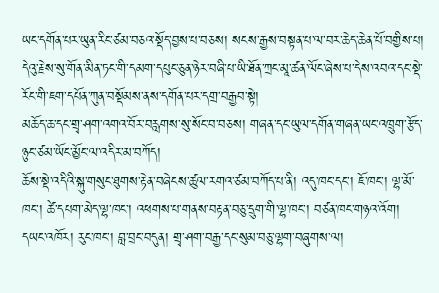ཡང་དགོན་པར་ཡུན་རིང་ཙམ་བཅའ་སྡོད་བྱས་པ་བཅས། སངས་རྒྱས་བསྟན་པ་ལ་བར་ཆེད་ཆེན་པོ་བགྱིས་པ། དེའུ་རྗེས་སུ་གོན་མིན་ཏང་གི་དམག་དཔུང་ཅུན་ཉེར་བཞི་པ་ཡི་ཐོན་ཀྲང་མཱ་ཚན་ལོང་ཞེས་པ་དེས་འབའ་དང་སྡེ་རོང་གི་ཇག་དཔོན་ཀུན་བསྡོམས་ནས་དགོན་པར་དགྲ་བརྒྱབ་སྟེ།
མཆོད་ཆ་དང་གྲྭ་ཤག་འགའ་བོར་བརླགས་སུ་སོང་བ་བཅས། གཞན་དང་ཡུལ་དགོན་གཞན་ཡང་འཁྲུག་རྩོད་ཉུང་ཙམ་ཡོང་མྱོང་ལ་འདིར་མ་བཀོད།
ཆོས་སྡེ་འདིའི་སྐུ་གསུང་ཐུགས་རྟེན་བཞེངས་ཚུལ་རགའ་ཙམ་བཀོད་པ་ནི། འདུ་ཁང་དང་། ཇོ་ཁང་། ལྷ་མོ་ཁང་། ཚེ་དཔག་མེད་ལྷ་ཁང་། འཕགས་པ་གནས་བརྟན་བཅུ་དྲུག་གི་ལྷ་ཁང་། བཙན་ཁང་གཉའ་འོག། དཡང་འཁོར། རུང་ཁང་། བླ་བྲང་བདུན། གྲྭ་ཤག་བརྒྱ་དང་སུམ་བཅུ་ལྷག་བཞུགས་ལ།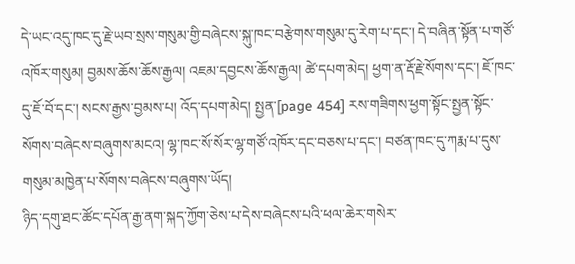དེ་ཡང་འདུ་ཁང་དུ་རྗེ་ཡབ་སྲས་གསུམ་གྱི་བཞེངས་སྐུ་ཁང་བརྩེགས་གསུམ་དུ་རེག་པ་དང་། དེ་བཞིན་སྟོན་པ་གཙོ་འཁོར་གསུམ། བྱམས་ཆོས་ཆོས་རྒྱལ། འཇམ་དབྱངས་ཆོས་རྒྱལ། ཚེ་དཔག་མེད། ཕྱག་ན་རྡོ་རྗེ་སོགས་དང་། ཇོ་ཁང་དུ་ཇོ་བོ་དང་། སངས་རྒྱས་བྱམས་པ། འོད་དཔག་མེད། སྤྱན་[page 454] རས་གཟིགས་ཕྱག་སྟོང་སྤྱན་སྟོང་སོགས་བཞེངས་བཞུགས་མངའ། ལྷ་ཁང་སོ་སོར་ལྷ་གཙོ་འཁོར་དང་བཅས་པ་དང་། བཙན་ཁང་དུ་ཀརྨ་པ་དུས་གསུམ་མཁྱེན་པ་སོགས་བཞེངས་བཞུགས་ཡོད།
ཉིད་དགུ་ཐང་ཚོང་དཔོན་རྒྱ་ནག་སྐད་ཀྱོག་ཅེས་པ་དེས་བཞེངས་པའི་ཕལ་ཆེར་གསེར་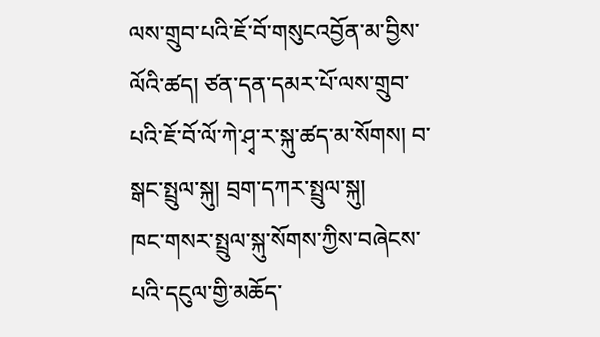ལས་གྲུབ་པའི་ཇོ་བོ་གསུངའབྱོན་མ་བྱིས་ལོའི་ཚད། ཙན་དན་དམར་པོ་ལས་གྲུབ་པའི་ཇོ་བོ་ལོ་ཀེ་ཤྭ་ར་སྐུ་ཚད་མ་སོགས། བ་སྒང་སྤྲུལ་སྐུ། བྲག་དཀར་སྤྲུལ་སྐུ།
ཁང་གསར་སྤྲུལ་སྐུ་སོགས་ཀྱིས་བཞེངས་པའི་དངུལ་གྱི་མཆོད་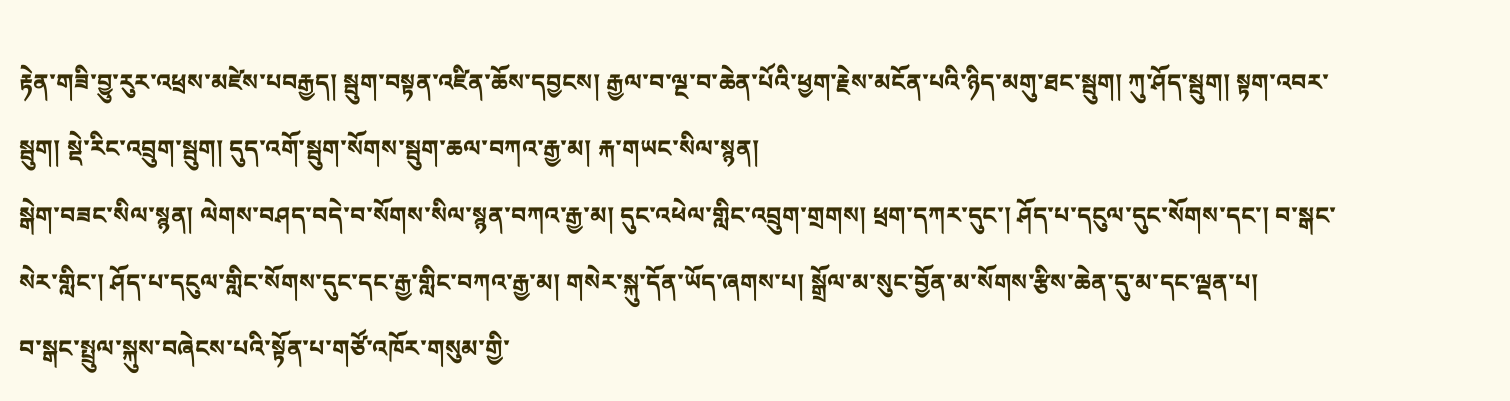རྟེན་གཟི་བྱུ་རུར་འཕྲས་མཛེས་པབརྒྱད། སྦུག་བསྟན་འཛིན་ཆོས་དབྱངས། རྒྱལ་བ་ལྔ་བ་ཆེན་པོའི་ཕྱག་རྗེས་མངོན་པའི་ཉིད་མགུ་ཐང་སྦུག། ཀུ་ཤོད་སྦུག། སྟག་འབར་སྦུག། སྡེ་རིང་འབྲུག་སྦུག། དུད་འགོ་སྦུག་སོགས་སྦུག་ཆལ་བཀའ་རྒྱ་མ། རྐ་གཡང་སིལ་སྙན།
སྒེག་བཟང་སིལ་སྙན། ལེགས་བཤད་བདེ་བ་སོགས་སིལ་སྙན་བཀའ་རྒྱ་མ། དུང་འཕེལ་གླིང་འབྲུག་གྲགས། ཕྲག་དཀར་དུང་། ཤོད་པ་དངུལ་དུང་སོགས་དང་། བ་སྒང་སེར་གླིང་། ཤོད་པ་དངུལ་གླིང་སོགས་དུང་དང་རྒྱ་གླིང་བཀའ་རྒྱ་མ། གསེར་སྐུ་དོན་ཡོད་ཞགས་པ། སྒྲོལ་མ་སུང་བྱོན་མ་སོགས་རྩིས་ཆེན་དུ་མ་དང་ལྡན་པ།
བ་སྒང་སྤྲུལ་སྐུས་བཞེངས་པའི་སྟོན་པ་གཙོ་འཁོར་གསུམ་གྱི་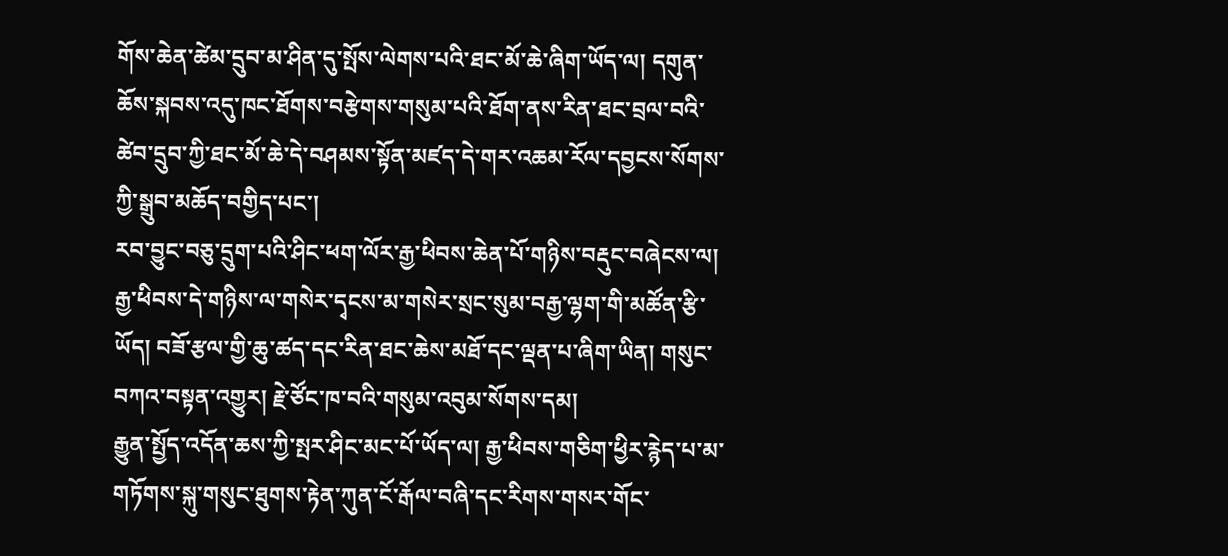གོས་ཆེན་ཚེམ་དྲུབ་མ་ཤིན་དུ་སྤོས་ལེགས་པའི་ཐང་མོ་ཆེ་ཞིག་ཡོད་ལ། དགུན་ཆོས་སྐབས་འདུ་ཁང་ཐོགས་བརྩེགས་གསུམ་པའི་ཐོག་ནས་རིན་ཐང་བྲལ་བའི་ཚེབ་དྲུབ་ཀྱི་ཐང་མོ་ཆེ་དེ་བཤམས་སྟོན་མཛད་དེ་གར་འཆམ་རོལ་དབྱངས་སོགས་ཀྱི་སྒྲུབ་མཆོད་བགྱིད་པང་།
རབ་བྱུང་བཅུ་དྲུག་པའི་ཤིང་ཕག་ལོར་རྒྱ་ཕིབས་ཆེན་པོ་གཉིས་བརྡུང་བཞེངས་ལ། རྒྱ་ཕིབས་དེ་གཉིས་ལ་གསེར་དྭངས་མ་གསེར་སྲང་སུམ་བརྒྱ་ལྷག་གི་མཚོན་རྩི་ཡོད། བཟོ་རྩལ་གྱི་ཆུ་ཚད་དང་རིན་ཐང་ཆེས་མཐོ་དང་ལྡན་པ་ཞིག་ཡིན། གསུང་བཀའ་བསྟན་འགྱུར། རྗེ་ཙོང་ཁ་བའི་གསུམ་འབུམ་སོགས་དམ།
རྒྱུན་སྤྱོད་འདོན་ཆས་ཀྱི་སྤར་ཤིང་མང་པོ་ཡོད་ལ། རྒྱ་ཕིབས་གཅིག་ཕྱིར་རྙེད་པ་མ་གཏོགས་སྐུ་གསུང་ཐུགས་རྟེན་ཀུན་ངོ་རྒོལ་བཞི་དང་རིགས་གསར་གོང་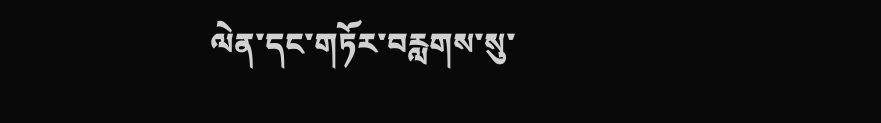ལེན་དང་གཏོར་བརླགས་སུ་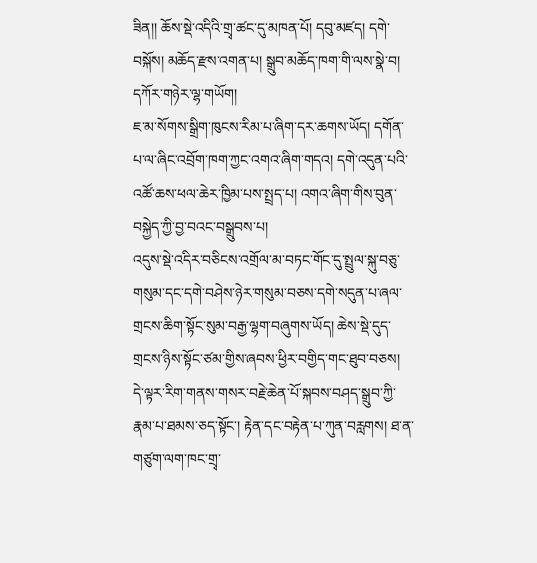ཟིན།། ཆོས་སྡེ་འདིའི་གྲྭ་ཚང་དུ་མཁན་པོ། དབུ་མཛད། དགེ་བསྐོས། མཆོད་རྫས་འགན་པ། སྒྲུབ་མཆོད་ཁག་གི་ལས་སྣེ་བ། དཀོར་གཉེར་ལྷ་གཡོག།
ཇ་མ་སོགས་སྒྲིག་ཁུངས་རིམ་པ་ཞིག་དར་ཆགས་ཡོད། དགོན་པ་ལ་ཞིང་འབྲོག་ཁག་ཀྱང་འགའ་ཞིག་གདའ། དགེ་འདུན་པའི་འཚོ་ཆས་ཕལ་ཆེར་ཁྱིམ་པས་སྤྲད་པ། འགའ་ཞིག་གིས་བུན་བསྐྱེད་ཀྱི་བྱ་བའང་བསྒྲུབས་པ།
འདུས་སྡེ་འདིར་བཅིངས་འགྲོལ་མ་བཏང་གོང་དུ་སྤྲུལ་སྐུ་བཅུ་གསུམ་དང་དགེ་བཤེས་ཉེར་གསུམ་བཅས་དགེ་སདུན་པ་ཞལ་གྲངས་ཆིག་སྟོང་སུམ་བརྒྱ་ལྷག་བཞུགས་ཡོད། ཆེས་སྡེ་དུད་གྲངས་ཉིས་སྟོང་ཙམ་གྱིས་ཞབས་ཕྱིར་བགྱིད་གང་ཐུབ་བཅས།
དེ་ལྟར་རིག་གནས་གསར་བརྗེ་ཆེན་པོ་སྐབས་བཤད་སྒྲུབ་ཀྱི་རྣམ་པ་ཐམས་ཅད་སྟོང་། རྟེན་དང་བརྟེན་པ་ཀུན་བརླགས། ཐ་ན་གཙུག་ལག་ཁང་གྲྭ་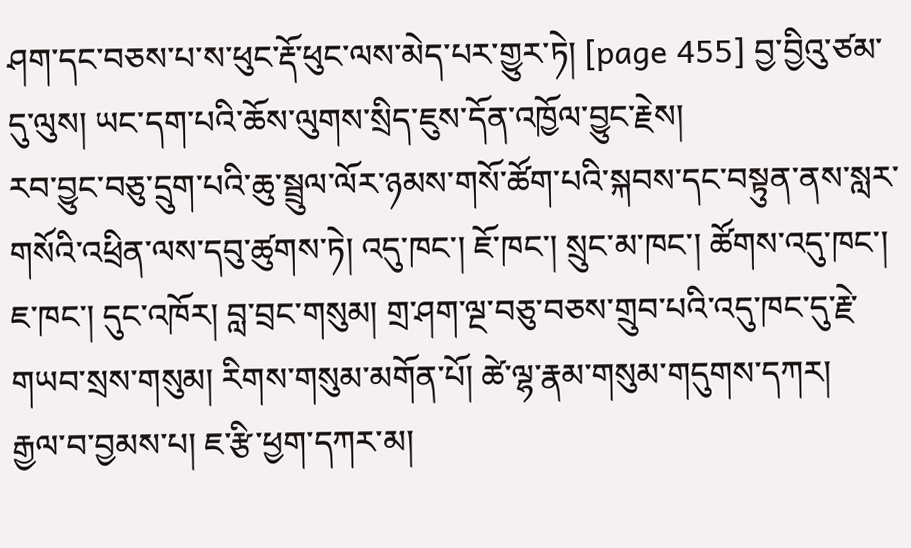ཤག་དང་བཅས་པ་ས་ཕུང་རྡོ་ཕུང་ལས་མེད་པར་གྱུར་ཏེ། [page 455] བྱ་བྱིའུ་ཙམ་དུ་ལུས། ཡང་དག་པའི་ཆོས་ལུགས་སྲིད་ཇུས་དོན་འཁྱོལ་བྱུང་རྗེས།
རབ་བྱུང་བཅུ་དྲུག་པའི་ཆུ་སྦྲུལ་ལོར་ཉམས་གསོ་ཚོག་པའི་སྐབས་དང་བསྟུན་ནས་སླར་གསོའི་འཕྲིན་ལས་དབུ་ཚུགས་ཏེ། འདུ་ཁང་། ཇོ་ཁང་། སྲུང་མ་ཁང་། ཚོགས་འདུ་ཁང་། ཇ་ཁང་། དུང་འཁོར། བླ་བྲང་གསུམ། གྲ་ཤག་ལྔ་བཅུ་བཅས་གྲུབ་པའི་འདུ་ཁང་དུ་རྗེ་གཡབ་སྲས་གསུམ། རིགས་གསུམ་མགོན་པོ། ཚེ་ལྷ་རྣམ་གསུམ་གདུགས་དཀར།
རྒྱལ་བ་བྱམས་པ། ཇ་རྩི་ཕྱག་དཀར་མ།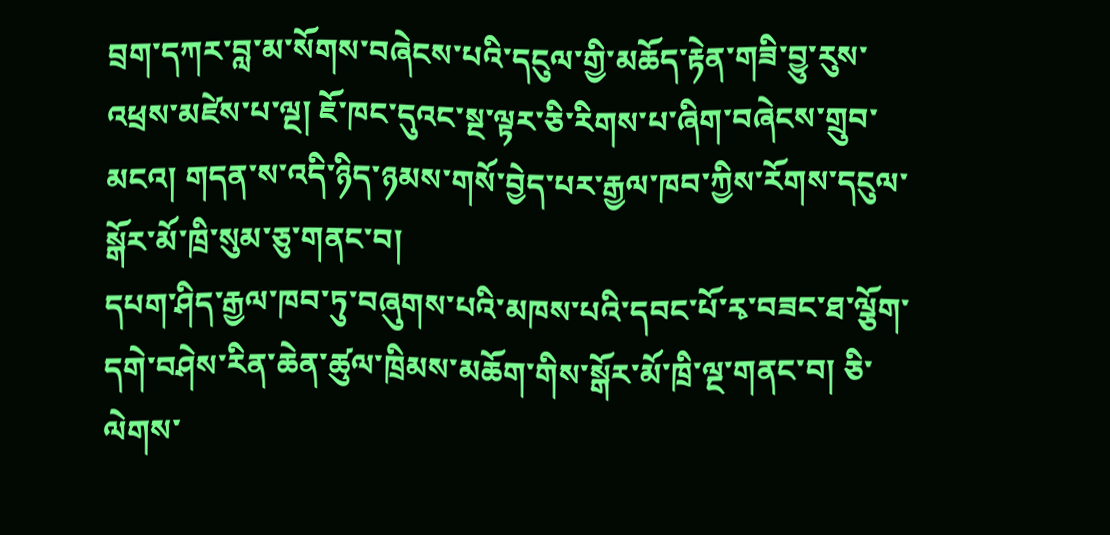བྲག་དཀར་བླ་མ་སོགས་བཞེངས་པའི་དངུལ་གྱི་མཆོད་རྟེན་གཟི་བྱུ་རུས་འཕྲས་མཛེས་པ་ལྔ། ཇོ་ཁང་དུའང་སྔ་ལྟར་ཅི་རིགས་པ་ཞིག་བཞེངས་གྲུབ་མངའ། གདན་ས་འདི་ཉིད་ཉམས་གསོ་བྱེད་པར་རྒྱལ་ཁབ་ཀྱིས་རོགས་དངུལ་སྒོར་མོ་ཁྲི་སུམ་ཅུ་གནང་བ།
དཔག་ཤིད་རྒྱལ་ཁབ་ཏུ་བཞུགས་པའི་མཁས་པའི་དབང་པོ་རྭ་བཟང་ཐ་ལྕོག་དགེ་བཤེས་རིན་ཆེན་ཚུལ་ཁྲིམས་མཆོག་གིས་སྒོར་མོ་ཁྲི་ལྔ་གནང་བ། ཅི་ལེགས་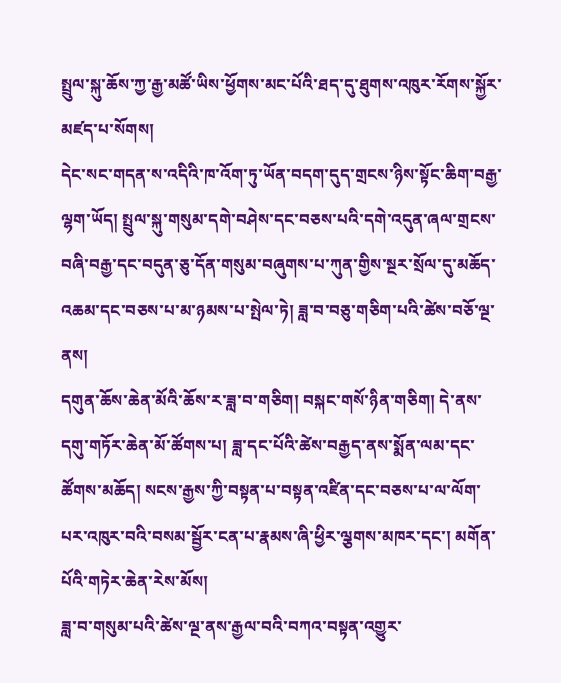སྤྲུལ་སྐུ་ཆོས་ཀྱ་རྒྱ་མཚོ་ཡིས་ཕྱོགས་མང་པོའི་ཐད་དུ་ཐུགས་འཁུར་རོགས་སྐྱོར་མཛད་པ་སོགས།
དེང་སང་གདན་ས་འདིའི་ཁ་འོག་ཏུ་ཡོན་བདག་དུད་གྲངས་ཉིས་སྟོང་ཆིག་བརྒྱ་ལྷག་ཡོད། སྤྲུལ་སྐུ་གསུམ་དགེ་བཤེས་དང་བཅས་པའི་དགེ་འདུན་ཞལ་གྲངས་བཞི་བརྒྱ་དང་བདུན་ཅུ་དོན་གསུམ་བཞུགས་པ་ཀུན་གྱིས་སྔར་སྲོལ་དུ་མཆོད་འཆམ་དང་བཅས་པ་མ་ཉམས་པ་སྤེལ་ཏེ། ཟླ་བ་བཅུ་གཅིག་པའི་ཚེས་བཅོ་ལྔ་ནས།
དགུན་ཆོས་ཆེན་མོའི་ཆོས་ར་ཟླ་བ་གཅིག། བསྐང་གསོ་ཉིན་གཅིག། དེ་ནས་དགུ་གཏོར་ཆེན་མོ་ཚོགས་པ། ཟླ་དང་པོའི་ཚེས་བརྒྱད་ནས་སྨོན་ལམ་དང་ཚོགས་མཆོད། སངས་རྒྱས་ཀྱི་བསྟན་པ་བསྟན་འཛིན་དང་བཅས་པ་ལ་ལོག་པར་འཁུར་བའི་བསམ་སྦྱོར་ངན་པ་རྣམས་ཞི་ཕྱིར་ལྕགས་མཁར་དང་། མགོན་པོའི་གཏེར་ཆེན་རེས་མོས།
ཟླ་བ་གསུམ་པའི་ཚེས་ལྔ་ནས་རྒྱལ་བའི་བཀའ་བསྟན་འགྱུར་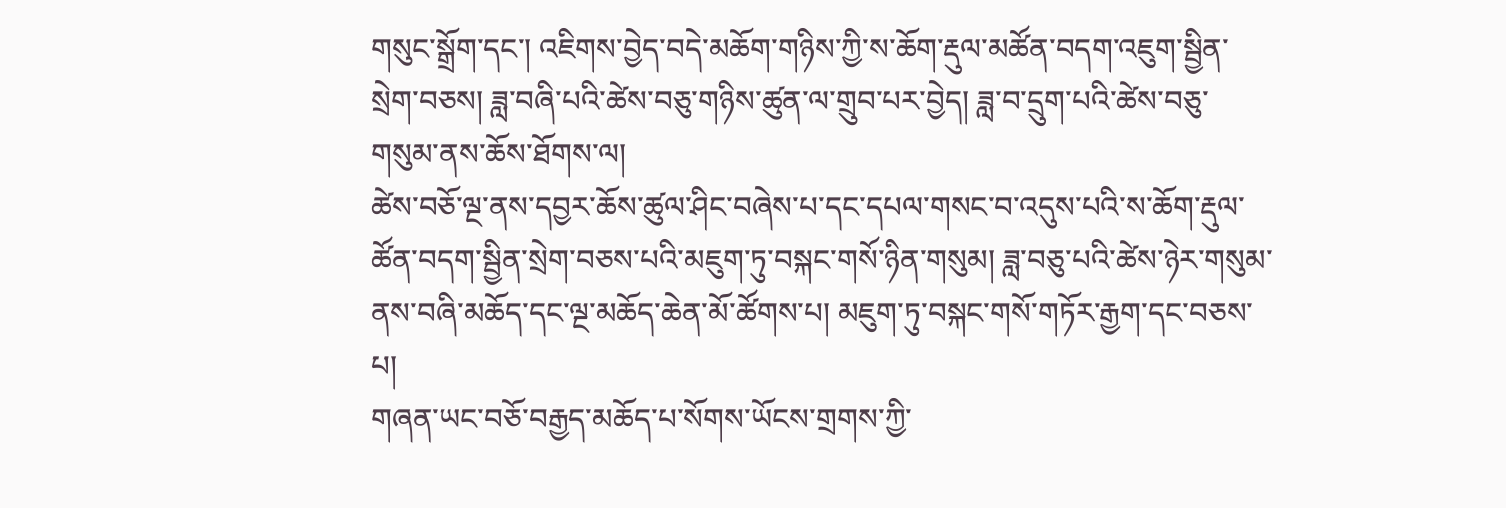གསུང་སྒྲོག་དང་། འཇིགས་བྱེད་བདེ་མཆོག་གཉིས་ཀྱི་ས་ཆོག་རྡུལ་མཚོན་བདག་འཇུག་སྦྱིན་སྲེག་བཅས། ཟླ་བཞི་པའི་ཚེས་བཅུ་གཉིས་ཚུན་ལ་གྲུབ་པར་བྱེད། ཟླ་བ་དྲུག་པའི་ཚེས་བཅུ་གསུམ་ནས་ཆོས་ཐོགས་ལ།
ཚེས་བཅོ་ལྔ་ནས་དབྱར་ཆོས་ཚུལ་ཤིང་བཞེས་པ་དང་དཔལ་གསང་བ་འདུས་པའི་ས་ཆོག་རྡུལ་ཚོན་བདག་སྦྱིན་སྲེག་བཅས་པའི་མཇུག་ཏུ་བསྐང་གསོ་ཉིན་གསུམ། ཟླ་བཅུ་པའི་ཚེས་ཉེར་གསུམ་ནས་བཞི་མཆོད་དང་ལྔ་མཆོད་ཆེན་མོ་ཚོགས་པ། མཇུག་ཏུ་བསྐང་གསོ་གཏོར་རྒྱག་དང་བཅས་པ།
གཞན་ཡང་བཅོ་བརྒྱད་མཆོད་པ་སོགས་ཡོངས་གྲགས་ཀྱི་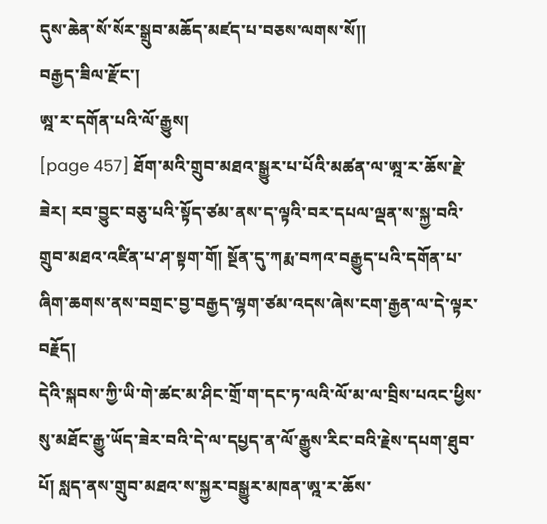དུས་ཆེན་སོ་སོར་སྒྲུབ་མཆོད་མཛད་པ་བཅས་ལགས་སོ།།
བརྒྱད་ཟིལ་རྫོང་།
ཨྰ་ར་དགོན་པའི་ལོ་རྒྱུས།
[page 457] ཐོག་མའི་གྲུབ་མཐའ་སྒྱུར་པ་པོའི་མཚན་ལ་ཨྰ་ར་ཆོས་རྗེ་ཟེར། རབ་བྱུང་བཅུ་པའི་སྟོད་ཙམ་ནས་ད་ལྟའི་བར་དཔལ་ལྡན་ས་སྐྱ་བའི་གྲུབ་མཐའ་འཛིན་པ་ཤ་སྟག་གོ། སྔོན་དུ་ཀརྨ་བཀའ་བརྒྱུད་པའི་དགོན་པ་ཞིག་ཆགས་ནས་བགྲང་བྱ་བརྒྱད་ལྷག་ཙམ་འདས་ཞེས་ངག་རྒྱན་ལ་དེ་ལྟར་བརྗོད།
དེའི་སྐབས་ཀྱི་ཡི་གེ་ཚང་མ་ཤིང་གྲོ་ག་དང་ཏ་ལའི་ལོ་མ་ལ་བྲིས་པའང་ཕྱིས་སུ་མཐོང་རྒྱུ་ཡོད་ཟེར་བའི་དེ་ལ་དཔྱད་ན་ལོ་རྒྱུས་རིང་བའི་རྗེས་དཔག་ཐུབ་པོ། སླད་ནས་གྲུབ་མཐའ་ས་སྐྱར་བསྒྱུར་མཁན་ཨྰ་ར་ཆོས་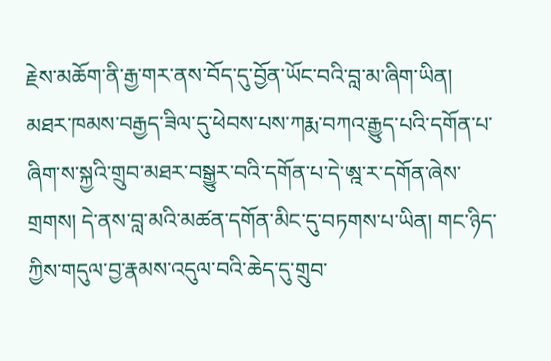རྗེས་མཆོག་ནི་རྒྱ་གར་ནས་བོད་དུ་བྱོན་ཡོང་བའི་བླ་མ་ཞིག་ཡིན།
མཐར་ཁམས་བརྒྱད་ཟིལ་དུ་ཕེབས་པས་ཀརྨ་བཀའ་རྒྱུད་པའི་དགོན་པ་ཞིག་ས་སྐྱའི་གྲུབ་མཐར་བསྒྱུར་བའི་དགོན་པ་དེ་ཨྰ་ར་དགོན་ཞེས་གྲགས། དེ་ནས་བླ་མའི་མཚན་དགོན་མིང་དུ་བཏགས་པ་ཡིན། གང་ཉིད་ཀྱིས་གདུལ་བྱ་རྣམས་འདུལ་བའི་ཆེད་དུ་གྲུབ་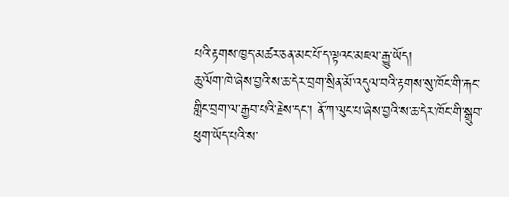པའི་རྟགས་ཁྱད་མཚར་ཅན་མང་པོ་ད་ལྟའང་མཇལ་རྒྱུ་ཡོད།
ཆུ་ལོག་ཁེ་ཞེས་བྱའི་ས་ཆ་དེར་བྲག་སྲིན་མོ་འདུལ་བའི་རྟགས་སུ་ཁོང་གི་རྐང་གླིང་བྲག་ལ་རྒྱབ་པའི་རྗེས་དང་། ནོ་ཀ་ལུང་པ་ཞེས་བྱའི་ས་ཆ་དེར་ཁོང་གི་སྒྲུབ་ཕུག་ཡོད་པའི་ས་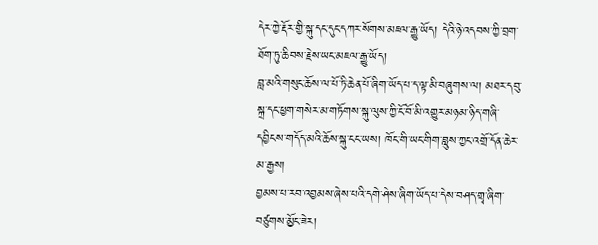དེར་ཀྱེ་རྡོར་གྱི་སྐུ་དང་དུང་དཀར་སོགས་མཇལ་རྒྱུ་ཡོད། དེའི་ཉེ་འདབས་ཀྱི་བྲག་ཐོག་ཏུ་ཆིབས་རྗེས་ཡང་མཇལ་རྒྱུ་ཡོད།
བླ་མའི་གསུང་ཆོས་ལ་པོ་ཏི་ཆེན་པོ་ཞིག་ཡོད་པ་ད་ལྟ་མི་བཞུགས་ལ། མཐར་དབུ་སྐྲ་དང་ཕྱག་གསེར་མ་གཏོགས་སྐུ་ལུས་ཀྱི་ངོ་བོ་མི་འགྱུར་མཉམ་ཉིད་གཞི་དབྱིངས་གདོད་མའི་ཆོས་སྐུ་ངང་ཡས། ཁོང་གི་ཡང་གིག་བླུས་ཀྱང་འགྲོ་དོན་ཆེར་མ་རྒྱས།
བྱམས་པ་རབ་འབྱམས་ཞེས་པའི་དགེ་ཤེས་ཞིག་ཡོད་པ་དེས་བཤད་གྲྭ་ཞིག་བཙུགས་མྱོང་ཟེར།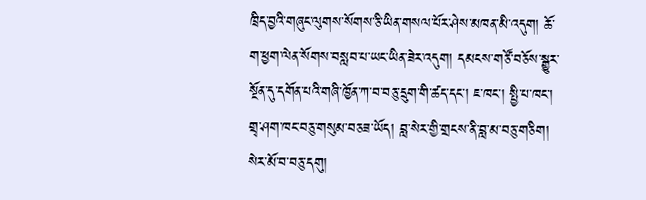ཁྲིད་བྱའི་གཞུང་ལུགས་སོགས་ཅི་ཡིན་གསལ་པོར་ཤེས་མཁན་མི་འདུག། ཆོ་ག་ཕྱག་ལེན་སོགས་བསླབ་པ་ཡང་ཡིན་ཟེར་འདུག། དམངས་གཙོ་བཅོས་སྒྱུར་སྔོན་དུ་དགོན་པའི་གཞི་ཁྱོན་ཀ་བ་བཅུ་དྲུག་གི་ཚད་དང་། ཇ་ཁང་། སྤྱི་པ་ཁང་།
གྲྭ་ཤག་ཁང་བཅུ་གསུམ་བཅཟ་ཡོད། བླ་སེར་གྱི་གྲངས་ནི་བླ་མ་བཅུ་གཅིག། སེར་མོ་བ་བཅུ་དགུ།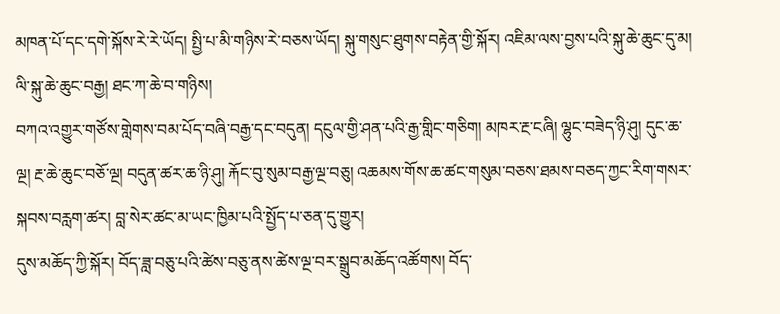མཁན་པོ་དང་དགེ་སྐོས་རེ་རེ་ཡོད། སྤྱི་པ་མི་གཉིས་རེ་བཅས་ཡོད། སྐུ་གསུང་ཐུགས་བརྟེན་གྱི་སྐོར། འཇིམ་ལས་བྱས་པའི་སྐུ་ཆེ་ཆུང་དུ་མ། ལི་སྐུ་ཆེ་ཆུང་བརྒྱ། ཐང་ཀ་ཆེ་བ་གཉིས།
བཀའ་འགྱུར་གཙོས་གླེགས་བམ་པོད་བཞི་བརྒྱ་དང་བདུན། དངུལ་གྱི་ཤན་པའི་རྒྱ་གླིང་གཅིག། མཁར་རྔ་ངཞི། ལྷུང་བཟེད་ཉི་ཤུ། དུང་ཆ་ལྔ། རྔ་ཆེ་ཆུང་བཅོ་ལྔ། བདུན་ཚར་ཆ་ཉི་ཤུ། རྐོང་བུ་སུམ་བརྒྱ་ལྔ་བཅུ། འཆམས་གོས་ཆ་ཚང་གསུམ་བཅས་ཐམས་བཅད་ཀྱང་རིག་གསར་སྐབས་བརླག་ཚར། བླ་སེར་ཚང་མ་ཡང་ཁྱིམ་པའི་སྤྱོད་པ་ཅན་དུ་གྱུར།
དུས་མཆོད་ཀྱི་སྐོར། བོད་ཟླ་བཅུ་པའི་ཚེས་བཅུ་ནས་ཚེས་ལྔ་བར་སྒྲུབ་མཆོད་འཚོགས། བོད་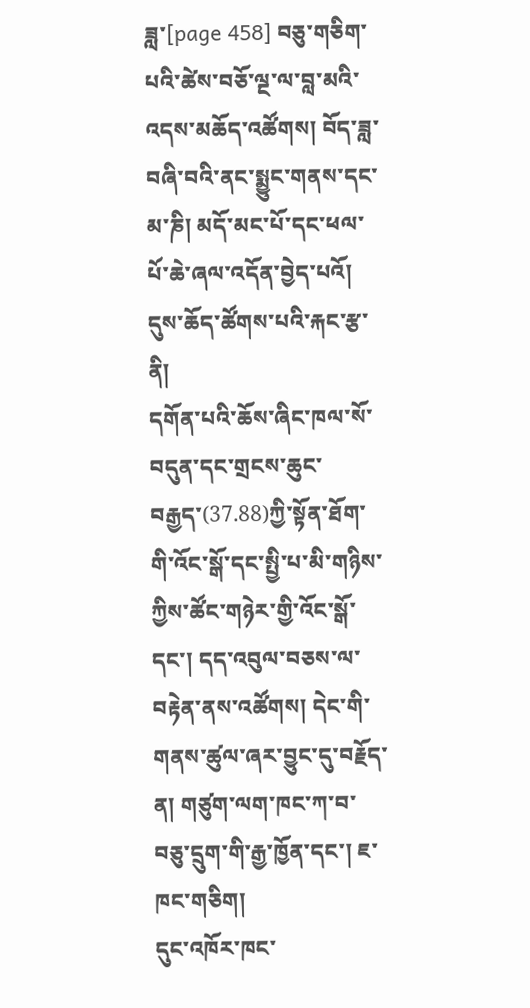ཟླ་[page 458] བཅུ་གཅིག་པའི་ཚེས་བཅོ་ལྔ་ལ་བླ་མའི་འདས་མཆོད་འཚོགས། བོད་ཟླ་བཞི་བའི་ནང་སྨྱུང་གནས་དང་མ་ཎི། མདོ་མང་པོ་དང་ཕལ་པོ་ཆེ་ཞལ་འདོན་བྱེད་པའོ། དུས་ཆོད་ཚོགས་པའི་རྐང་རྩ་ནི།
དགོན་པའི་ཆོས་ཞིང་ཁལ་སོ་བདུན་དང་གྲངས་ཆུང་བརྒྱད་(37.88)ཀྱི་སྟོན་ཐོག་གི་འོང་སྒོ་དང་སྤྱི་པ་མི་གཉིས་ཀྱིས་ཚོང་གཉེར་གྱི་འོང་སྒོ་དང་། དད་འབུལ་བཅས་ལ་བརྟེན་ནས་འཚོགས། དེང་གི་གནས་ཚུལ་ཞར་བྱུང་དུ་བརྗོད་ན། གཙུག་ལག་ཁང་ཀ་བ་བཅུ་དྲུག་གི་རྒྱ་ཁྱོན་དང་། ཇ་ཁང་གཅིག།
དུང་འཁོར་ཁང་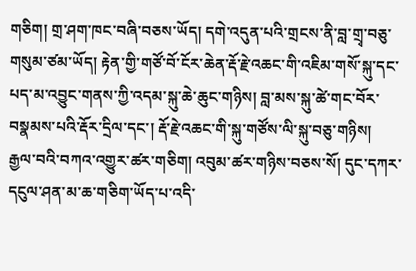གཅིག། གྲ་ཤག་ཁང་བཞི་བཅས་ཡོད། དགེ་འདུན་པའི་གྲངས་ནི་བླ་གྲྭ་བཅུ་གསུམ་ཙམ་ཡོད། རྟེན་གྱི་གཙོ་བོ་ངོར་ཆེན་རྡོ་རྗེ་འཆང་གི་འཇིམ་གསོ་སྐུ་དང་པད་མ་འབྱུང་གནས་ཀྱི་འདམ་སྐུ་ཆེ་ཆུང་གཉིས། བླ་མས་སྐུ་ཚེ་གང་བོར་བསྣམས་པའི་རྡོར་དྲིལ་དང་། རྡོ་རྗེ་འཆང་གི་སྐུ་གཙོས་ལི་སྐུ་བཅུ་གཉིས།
རྒྱལ་བའི་བཀའ་འགྱུར་ཚར་གཅིག། འབུམ་ཚར་གཉིས་བཅས་སོ། དུང་དཀར་དངུལ་ཤན་མ་ཆ་གཅིག་ཡོད་པ་འདི་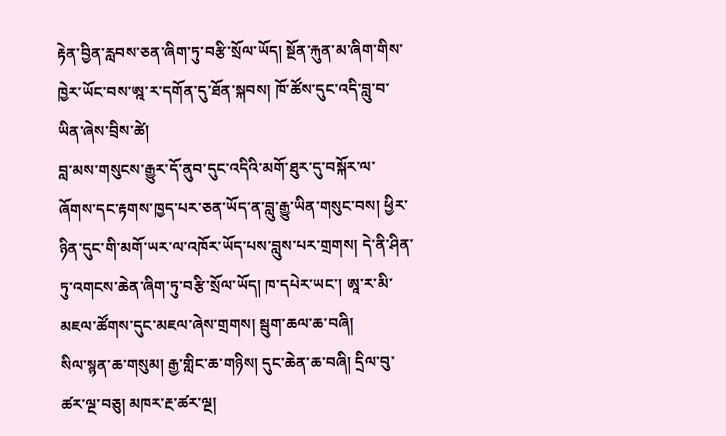རྟེན་བྱིན་རླབས་ཅན་ཞིག་ཏུ་བརྩི་སྲོལ་ཡོད། སྔོན་རྐུན་མ་ཞིག་གིས་ཁྱེར་ཡོང་བས་ཨྰ་ར་དགོན་དུ་ཐོན་སྐབས། ཁོ་ཚོས་དུང་འདི་བླུ་བ་ཡིན་ཞེས་བྲིས་ཚེ།
བླ་མས་གསུངས་རྒྱུར་དོ་ནུབ་དུང་འདིའི་མགོ་ཐུར་དུ་བསྐོར་ལ་ཞོགས་དང་རྟགས་ཁྱད་པར་ཅན་ཡོད་ན་བླུ་རྒྱུ་ཡིན་གསུང་བས། ཕྱིར་ཉིན་དུང་གི་མགོ་ཡར་ལ་འཁོར་ཡོད་པས་བླུས་པར་གྲགས། དེ་ནི་ཤིན་ཏུ་འགངས་ཆེན་ཞིག་ཏུ་བརྩི་སྲོལ་ཡོད། ཁ་དཔེར་ཡང་། ཨཱ་ར་མི་མཇལ་ཚོགས་དུང་མཇལ་ཞེས་གྲགས། སྦུག་ཆལ་ཆ་བཞི།
སིལ་སྙན་ཆ་གསུམ། རྒྱ་གླིང་ཆ་གཉིས། དུང་ཆེན་ཆ་བཞི། དྲིལ་བུ་ཚར་ལྔ་བཅུ། མཁར་རྔ་ཚར་ལྔ།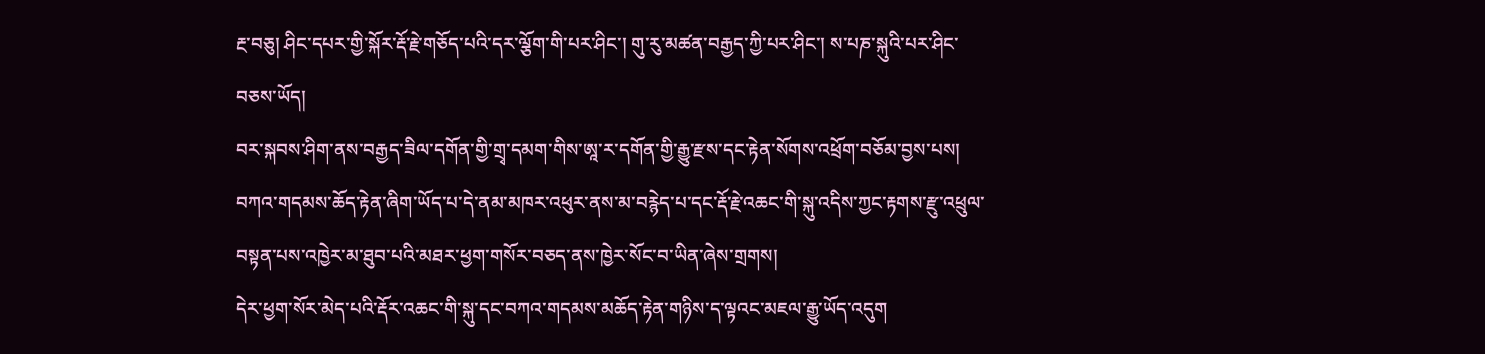རྔ་བཅུ། ཤིང་དཔར་གྱི་སྐོར་རྡོ་རྗེ་གཅོད་པའི་དར་ལྕོག་གི་པར་ཤིང་། གུ་རུ་མཚན་བརྒྱད་ཀྱི་པར་ཤིང་། ས་པཎ་སྐུའི་པར་ཤིང་བཅས་ཡོད།
བར་སྐབས་ཤིག་ནས་བརྒྱད་ཟིལ་དགོན་གྱི་གྲྭ་དམག་གིས་ཨཱ་ར་དགོན་གྱི་རྒྱུ་རྫས་དང་རྟེན་སོགས་འཕྲོག་བཅོམ་བྱས་པས། བཀའ་གདམས་ཆོད་རྟེན་ཞིག་ཡོད་པ་དེ་ནམ་མཁར་འཕུར་ནས་མ་བརྙེད་པ་དང་རྡོ་རྗེ་འཆང་གི་སྐུ་འདིས་ཀྱང་རྟགས་རྫུ་འཕྲུལ་བསྟན་པས་འཁྱེར་མ་ཐུབ་པའི་མཐར་ཕྱག་གསོར་བཅད་ནས་ཁྱེར་སོང་བ་ཡིན་ཞེས་གྲགས།
དེར་ཕྱག་སོར་མེད་པའི་རྡོར་འཆང་གི་སྐུ་དང་བཀའ་གདམས་མཆོད་རྟེན་གཉིས་ད་ལྟའང་མཇལ་རྒྱུ་ཡོད་འདུག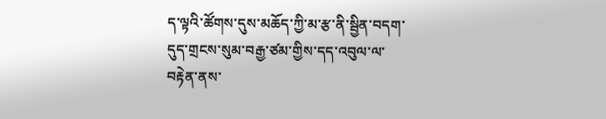ད་ལྟའི་ཚོགས་དུས་མཆོད་ཀྱི་མ་རྩ་ནི་སྦྱིན་བདག་དུད་གྲངས་སུམ་བརྒྱ་ཙམ་གྱིས་དད་འབུལ་ལ་བརྟེན་ནས་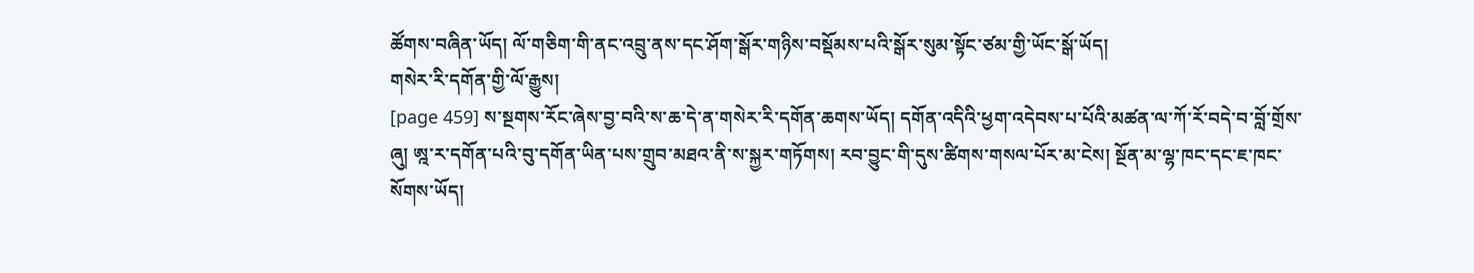ཚོགས་བཞིན་ཡོད། ལོ་གཅིག་གི་ནང་འབྲུ་ནས་དང་ཤོག་སྒོར་གཉིས་བསྡོམས་པའི་སྒོར་སུམ་སྟོང་ཙམ་གྱི་ཡོང་སྒོ་ཡོད།
གསེར་རི་དགོན་གྱི་ལོ་རྒྱུས།
[page 459] ས་སྔགས་རོང་ཞེས་བྱ་བའི་ས་ཆ་དེ་ན་གསེར་རི་དགོན་ཆགས་ཡོད། དགོན་འདིའི་ཕྱག་འདེབས་པ་པོའི་མཚན་ལ་ཀོ་རོ་བདེ་བ་བློ་གྲོས་ཞུ། ཨྰ་ར་དགོན་པའི་བུ་དགོན་ཡིན་པས་གྲུབ་མཐའ་ནི་ས་སྐྱར་གཏོགས། རབ་བྱུང་གི་དུས་ཚིགས་གསལ་པོར་མ་ངེས། སྔོན་མ་ལྷ་ཁང་དང་ཇ་ཁང་སོགས་ཡོད།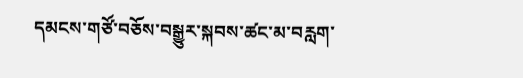དམངས་གཙོ་བཅོས་བསྒྱུར་སྐབས་ཚང་མ་བརླག་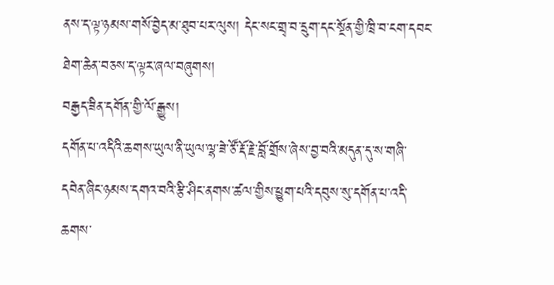ནས་ད་ལྟ་ཉམས་གསོ་བྱེད་མ་ཐུབ་པར་ལུས། དེང་སང་གྲྭ་བ་དྲུག་དང་སྔོན་གྱི་ཁྲི་བ་ངག་དབང་ཐེག་ཆེན་བཅས་ད་ལྟར་ཞལ་བཞུགས།
བརྒྱད་ཟིན་དགོན་གྱི་ལོ་རྒྱུས།
དགོན་པ་འདིའི་ཆགས་ཡུལ་ནི་ཡུལ་ལྷ་ཟེ་ཙོ་རྡོ་རྗེ་བློ་གྲོས་ཞེས་བྱ་བའི་མདུན་དུ་ས་གཞི་དབེན་ཞིང་ཉམས་དགའ་བའི་རྩི་ཤིང་ནགས་ཚལ་གྱིས་ཕྱུག་པའི་དབུས་སུ་དགོན་པ་འདི་ཆགས་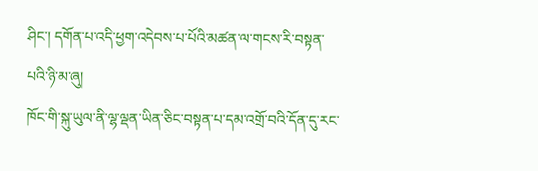ཤིང་། དགོན་པ་འདི་ཕྱག་འདེབས་པ་པོའི་མཚན་ལ་གངས་རི་བསྟན་པའི་ཉི་མ་ཞུ།
ཁོང་གི་སྐུ་ཡུལ་ནི་ལྷ་ལྡན་ཡིན་ཅིང་བསྟན་པ་དམ་འགྲོ་བའི་དོན་དུ་རང་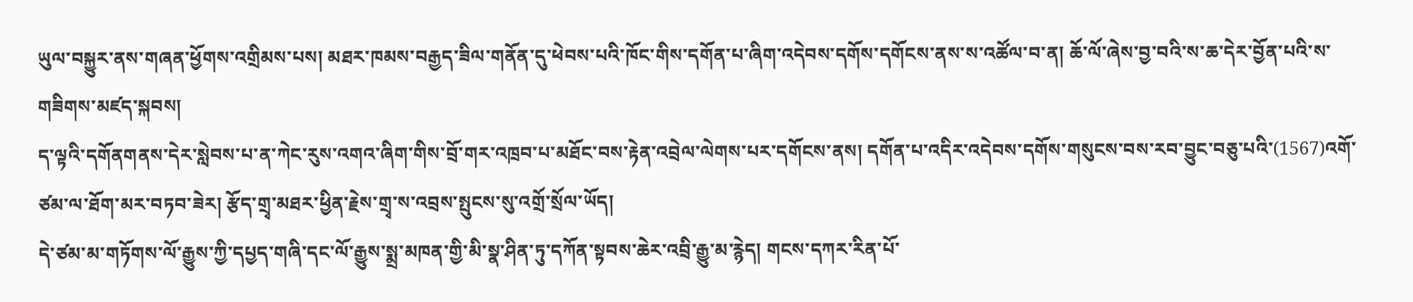ཡུལ་བསྐྱུར་ནས་གཞན་ཕྱོགས་འགྲིམས་པས། མཐར་ཁམས་བརྒྱད་ཟིལ་གནོན་དུ་ཕེབས་པའི་ཁོང་གིས་དགོན་པ་ཞིག་འདེབས་དགོས་དགོངས་ནས་ས་འཚོལ་བ་ན། ཆོ་ལོ་ཞེས་བྱ་བའི་ས་ཆ་དེར་བྱོན་པའི་ས་གཟིགས་མཛད་སྐབས།
ད་ལྟའི་དགོནགནས་དེར་སླེབས་པ་ན་ཀེང་རུས་འགའ་ཞིག་གིས་བྲོ་གར་འཁྲབ་པ་མཐོང་བས་རྟེན་འབྲེལ་ལེགས་པར་དགོངས་ནས། དགོན་པ་འདིར་འདེབས་དགོས་གསུངས་བས་རབ་བྱུང་བཅུ་པའི་(1567)འགོ་ཙམ་ལ་ཐོག་མར་བཏབ་ཟེར། རྩོད་གྲྭ་མཐར་ཕྱིན་རྗེས་གྲྭ་ས་འབྲས་སྤུངས་སུ་འགྲོ་སྲོལ་ཡོད།
དེ་ཙམ་མ་གཏོགས་ལོ་རྒྱུས་ཀྱི་དཔྱད་གཞི་དང་ལོ་རྒྱུས་སྨྲ་མཁན་གྱི་མི་སྣ་ཤིན་ཏུ་དཀོན་སྟབས་ཆེར་འབྲི་རྒྱུ་མ་རྙེད། གངས་དཀར་རིན་པོ་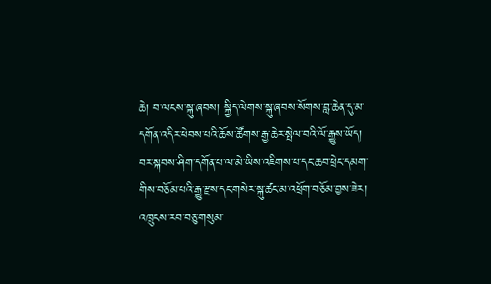ཆེ། བ་ལངས་སྐུ་ཞབས། སྐྱིད་ལེགས་སྐུ་ཞབས་སོགས་བླ་ཆེན་དུ་མ་དགོན་འདིར་ཕེབས་པའི་ཆོས་ཚོགས་རྒྱ་ཆེར་སྤེལ་བའི་ལོ་རྒྱུས་ཡོད།
བར་སྐབས་ཤིག་དགོན་པ་ལ་མེ་ཡིས་འཇིགས་པ་དང་ཆབ་ཕྲེང་དམག་གིས་བཅོམ་པའི་རྒྱུ་རྫས་དང་གསེར་སྐུ་ཚང་མ་འཕྲོག་བཅོམ་བྱས་ཟེར།
འཁྲུངས་རབ་བཅུ་གསུམ་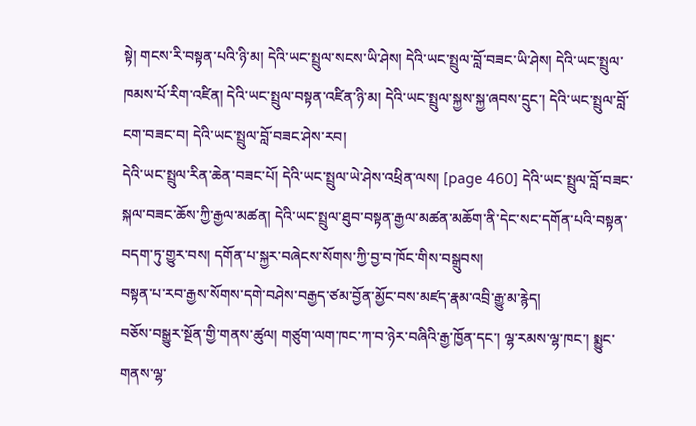སྟེ། གངས་རི་བསྟན་པའི་ཉི་མ། དེའི་ཡང་སྤྲུལ་སངས་ཡི་ཤེས། དེའི་ཡང་སྤྲུལ་བློ་བཟང་ཡི་ཤེས། དེའི་ཡང་སྤྲུལ་ཁམས་པོ་རིག་འཛིན། དེའི་ཡང་སྤྲུལ་བསྟན་འཛིན་ཉི་མ། དེའི་ཡང་སྤྲུལ་སྐྱས་སྐྱ་ཞབས་དྲུང་། དེའི་ཡང་སྤྲུལ་བློ་ངག་བཟང་བ། དེའི་ཡང་སྤྲུལ་བློ་བཟང་ཤེས་རབ།
དེའི་ཡང་སྤྲུལ་རིན་ཆེན་བཟང་པོ། དེའི་ཡང་སྤྲུལ་ཡེ་ཤེས་འཕྲིན་ལས། [page 460] དེའི་ཡང་སྤྲུལ་བློ་བཟང་སྐལ་བཟང་ཆོས་ཀྱི་རྒྱལ་མཚན། དེའི་ཡང་སྤྲུལ་ཐུབ་བསྟན་རྒྱལ་མཚན་མཆོག་ནི་དེང་སང་དགོན་པའི་བསྟན་བདག་ཏུ་གྱུར་བས། དགོན་པ་སྐྱར་བཞེངས་སོགས་ཀྱི་བྱ་བ་ཁོང་གིས་བསྒྲུབས།
བསྟན་པ་རབ་རྒྱས་སོགས་དགེ་བཤེས་བརྒྱད་ཙམ་བྱོན་མྱོང་བས་མཛད་རྣམ་འབྲི་རྒྱུ་མ་རྙེད།
བཅོས་བསྒྱུར་སྔོན་གྱི་གནས་ཚུལ། གཙུག་ལག་ཁང་ཀ་བ་ཉེར་བཞིའི་རྒྱ་ཁྱོན་དང་། ལྷ་རམས་ལྷ་ཁང་། སྨྱུང་གནས་ལྷ་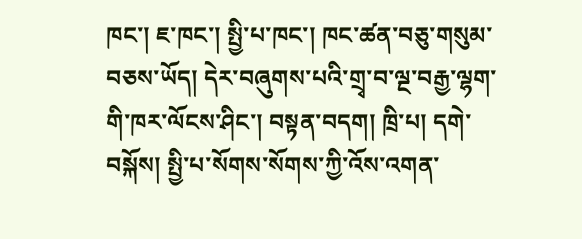ཁང་། ཇ་ཁང་། སྤྱི་པ་ཁང་། ཁང་ཚན་བཅུ་གསུམ་བཅས་ཡོད། དེར་བཞུགས་པའི་གྲྭ་བ་ལྔ་བརྒྱ་ལྷག་གི་ཁར་ལོངས་ཤིང་། བསྟན་བདག། ཁྲི་པ། དགེ་བསྐོས། སྤྱི་པ་སོགས་སོགས་ཀྱི་འོས་འགན་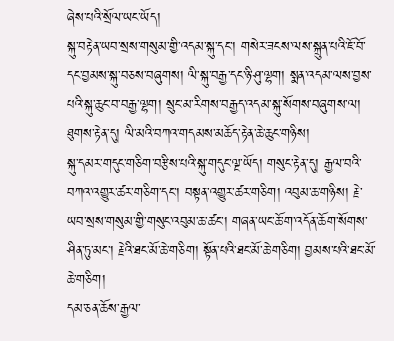ཞེས་པའི་སྲོལ་ཡང་ཡོད།
སྐུ་བརྟེན་ཡབ་སྲས་གསུམ་གྱི་འདམ་སྐུ་དང་། གསེར་ཟངས་ལས་སྐྲུན་པའི་ཇོ་བོ་དང་བྱམས་སྐུ་བཅས་བཞུགས། ལི་སྐུ་བརྒྱ་དང་ཉི་ཤུ་ལྷག། སྨན་འདམ་ལས་བྱས་པའི་སྐུ་ཆུང་བ་བརྒྱ་ལྷག། སྲུང་མ་རིགས་བརྒྱད་འདམ་སྐུ་སོགས་བཞུགས་ལ། ཐུགས་རྟེན་དུ། ལི་མའི་བཀའ་གདམས་མཆོད་རྟེན་ཆེ་ཆུང་གཉིས།
སྐུ་དམར་གདུང་གཅིག་བརྩིས་པའི་སྐུ་གདུང་ལྔ་ཡོད། གསུང་རྟེན་དུ། རྒྱལ་བའི་བཀའ་འགྱུར་ཚར་གཅིག་དང་། བསྟན་འགྱུར་ཚར་གཅིག། འབུམ་ཆ་གཉིས། རྗེ་ཡབ་སྲས་གསུམ་གྱི་གསུང་འབུམ་ཆ་ཚང་། གཞན་ཡང་ཆོ་ག་འདོན་ཆོག་སོགས་ཤིན་ཏུ་མང་། རྗེའི་ཐང་མོ་ཆེ་གཅིག། སྟོན་པའི་ཐང་མོ་ཆེ་གཅིག། བྱམས་པའི་ཐང་མོ་ཆེ་གཅིག།
དམ་ཅན་ཆོས་རྒྱལ་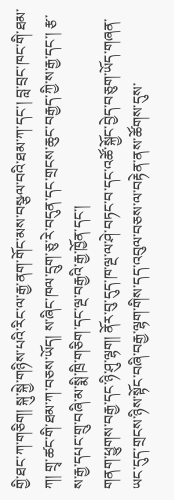གྱི་ཐང་ཀ་གཅིག། སྐུ་སྐྱེ་གཉིས་པའི་རིང་ལ་རྒྱ་ནག་གོང་མས་བསྩལ་བའི་ཐམ་ཀ་དང་། བླ་བྲང་ཁང་གི་ཐམ་ཀ། གྲྭ་ཚང་གི་ཐམ་ཀ་བཅས་ཡོད། ས་ཞིང་ཁལ་དྲུག་ཅུ་རེ་བདུན་དང་གྲངས་ཆུང་བརྒྱད་ཀྱི་ས་རྒྱ་དང་། རྩ་ས་རྒྱ་དཔང་གྲུ་བཞི་མ་སྨི་ཁྲི་གཅིག་དང་ལྔ་བརྒྱའི་རྒྱ་ཁྱོན་དང་།
གནག་ཕྱུགས་བརྒྱ་དང་ཉི་ཤུ་ལྷག། ནོར་བུ་དུད་ཁ་ལྔ་ལ་ཤེ་བཏང་བ་དང་འཚོ་སྐྱོང་བྱེད་བཅུག་ཡོད་གཞན་ཡང་དུད་གྲངས་ཉིས་སྟོང་བཞི་བརྒྱ་ལྷག་གིས་དད་འབུལ་བཅས་ལ་བརྟེན་ནས་ཚོགས་དུས་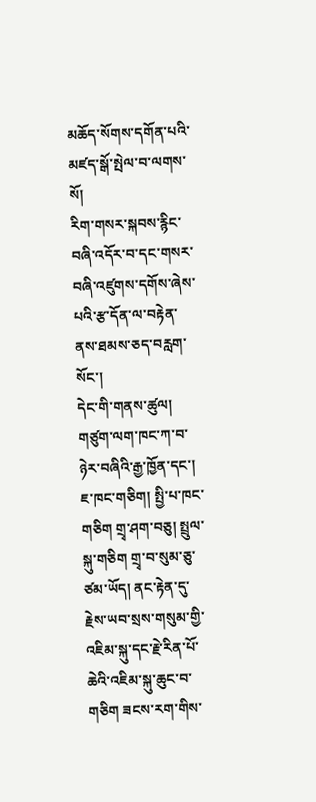མཆོད་སོགས་དགོན་པའི་མཛད་སྒོ་སྤེལ་བ་ལགས་སོ།
རིག་གསར་སྐབས་རྙིང་བཞི་འདོར་བ་དང་གསར་བཞི་འཛུགས་དགོས་ཞེས་པའི་རྩ་དོན་ལ་བརྟེན་ནས་ཐམས་ཅད་བརླག་སོང་།
དེང་གི་གནས་ཚུལ། གཙུག་ལག་ཁང་ཀ་བ་ཉེར་བཞིའི་རྒྱ་ཁྱོན་དང་། ཇ་ཁང་གཅིག། སྤྱི་པ་ཁང་གཅིག གྲྭ་ཤག་བཅུ། སྤྲུལ་སྐུ་གཅིག གྲྭ་བ་སུམ་ཅུ་ཙམ་ཡོད། ནང་རྟེན་དུ་རྗེས་ཡབ་སྲས་གསུམ་གྱི་འཇིམ་སྐུ་དང་རྗེ་རིན་པོ་ཆེའི་འཇིམ་སྐུ་ཆུང་བ་གཅིག ཟངས་རག་གིས་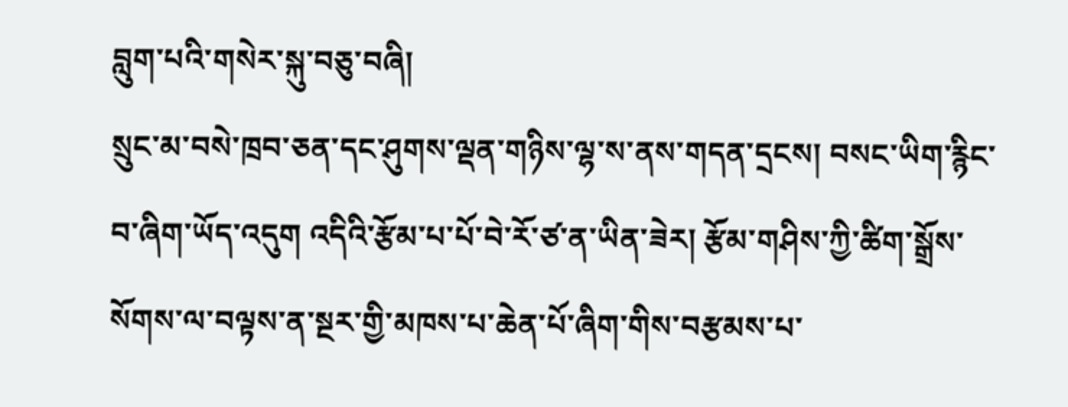བླུག་པའི་གསེར་སྐུ་བཅུ་བཞི།
སྲུང་མ་བསེ་ཁྲབ་ཅན་དང་ཤུགས་ལྡན་གཉིས་ལྷ་ས་ནས་གདན་དྲངས། བསང་ཡིག་རྙིང་བ་ཞིག་ཡོད་འདུག འདིའི་རྩོམ་པ་པོ་བེ་རོ་ཙ་ན་ཡིན་ཟེར། རྩོམ་གཤིས་ཀྱི་ཚིག་སྒྲོས་སོགས་ལ་བལྟས་ན་སྔར་གྱི་མཁས་པ་ཆེན་པོ་ཞིག་གིས་བརྩམས་པ་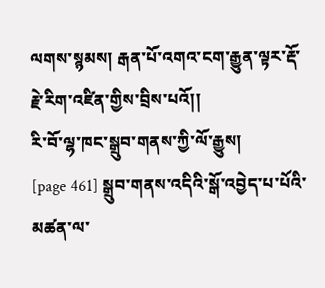ལགས་སྙམས། རྒན་པོ་འགའ་ངག་རྒྱུན་ལྟར་རྡོ་རྗེ་རིག་འཛིན་གྱིས་བྲིས་པའོ།།
རི་བོ་ལྷ་ཁང་སྒྲུབ་གནས་ཀྱི་ལོ་རྒྱུས།
[page 461] སྒྲུབ་གནས་འདིའི་སྒོ་འབྱེད་པ་པོའི་མཚན་ལ་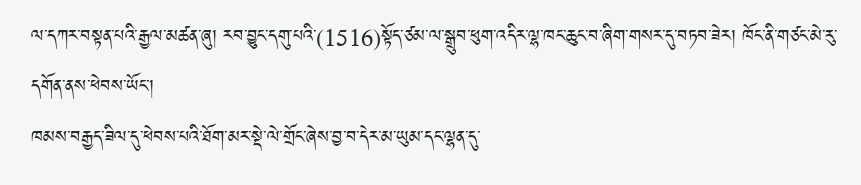ལ་དཀར་བསྟན་པའི་རྒྱལ་མཚན་ཞུ། རབ་བྱུང་དགུ་པའི་(1516)སྟོད་ཙམ་ལ་སྒྲུབ་ཕུག་འདིར་ལྷ་ཁང་ཆུང་བ་ཞིག་གསར་དུ་བཏབ་ཟེར། ཁོང་ནི་གཙང་མེ་རུ་དགོན་ནས་ཕེབས་ཡོང་།
ཁམས་བརྒྱད་ཟིལ་དུ་ཕེབས་པའི་ཐོག་མར་སྡེ་ལེ་གྲོང་ཞེས་བྱ་བ་དེར་མ་ཡུམ་དང་ལྷན་དུ་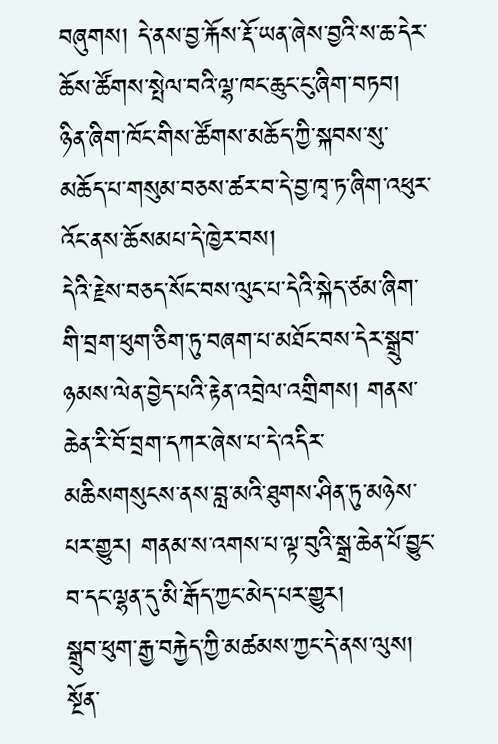བཞུགས། དེ་ནས་བྱ་རྐོས་རྡོ་ཡན་ཞེས་བྱའི་ས་ཆ་དེར་ཆོས་ཚོགས་སྤེལ་བའི་ལྷ་ཁང་ཆུང་ངུ་ཞིག་བཏབ། ཉིན་ཞིག་ཁོང་གིས་ཚོགས་མཆོད་ཀྱི་སྐབས་སུ་མཆོད་པ་གསུམ་བཅས་ཚར་བ་དེ་བྱ་ཁྭ་ཏ་ཞིག་འཕུར་འོང་ནས་ཆོསམཔ་དེ་ཁྱེར་བས།
དེའི་རྗེས་བཅད་སོང་བས་ལུང་པ་དེའི་སྐེད་ཙམ་ཞིག་གི་བྲག་ཕུག་ཅིག་ཏུ་བཞག་པ་མཐོང་བས་དེར་སྒྲུབ་ཉམས་ལེན་བྱེད་པའི་རྟེན་འབྲེལ་འགྲིགས། གནས་ཆེན་རི་བོ་བྲག་དཀར་ཞེས་པ་དེ་འདིར་མཆིསགསུངས་ནས་བླ་མའི་ཐུགས་ཤིན་ཏུ་མཉེས་པར་གྱུར། གནམ་ས་འགས་པ་ལྟ་བུའི་སྒྲ་ཆེན་པོ་བྱུང་བ་དང་ལྷན་དུ་མི་རྒོད་ཀྱང་མེད་པར་གྱུར།
སྒྲུབ་ཕུག་རྒྱ་བརྐྱེད་ཀྱི་མཚམས་ཀྱང་དེ་ནས་ལུས། སྔོན་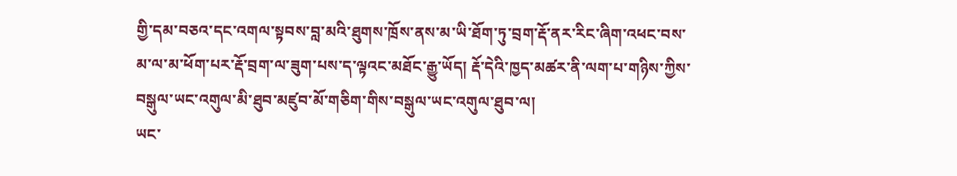གྱི་དམ་བཅའ་དང་འགལ་སྟབས་བླ་མའི་ཐུགས་ཁྲོས་ནས་མ་ཡི་ཐོག་ཏུ་བྲག་རྡོ་ནར་རིང་ཞིག་འཕང་བས་མ་ལ་མ་ཕོག་པར་རྡོ་བྲག་ལ་ཟུག་པས་ད་ལྟའང་མཐོང་རྒྱུ་ཡོད། རྡོ་དེའི་ཁྱད་མཚར་ནི་ལག་པ་གཉིས་ཀྱིས་བསྒུལ་ཡང་འགུལ་མི་ཐུབ་མཛུབ་མོ་གཅིག་གིས་བསྒུལ་ཡང་འགུལ་ཐུབ་ལ།
ཡང་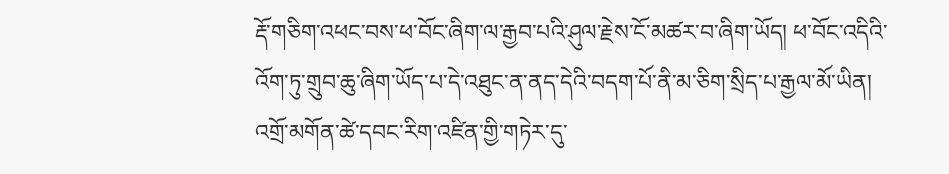རྡོ་གཅིག་འཕང་བས་ཕ་བོང་ཞིག་ལ་རྒྱབ་པའི་ཤུལ་རྗེས་ངོ་མཚར་བ་ཞིག་ཡོད། ཕ་བོང་འདིའི་འོག་ཏུ་གྲུབ་ཆུ་ཞིག་ཡོད་པ་དེ་འཐུང་ན་ནད་དེའི་བདག་པོ་ནི་མ་ཅིག་སྲིད་པ་རྒྱལ་མོ་ཡིན། འགྲོ་མགོན་ཚེ་དབང་རིག་འཛིན་གྱི་གཏེར་དུ་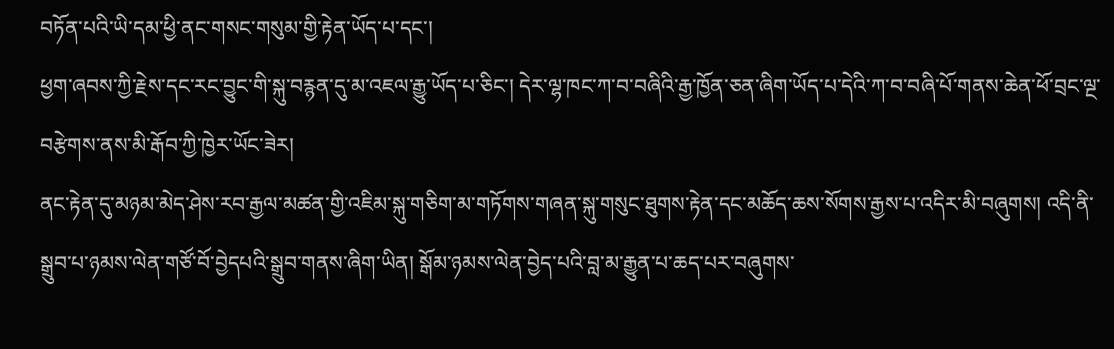བཏོན་པའི་ཡི་དམ་ཕྱི་ནང་གསང་གསུམ་གྱི་རྟེན་ཡོད་པ་དང་།
ཕྱག་ཞབས་ཀྱི་རྗེས་དང་རང་བྱུང་གི་སྐུ་བརྙན་དུ་མ་འཇལ་རྒྱུ་ཡོད་པ་ཅིང་། དེར་ལྷ་ཁང་ཀ་བ་བཞིའི་རྒྱ་ཁྱོན་ཅན་ཞིག་ཡོད་པ་དེའི་ཀ་བ་བཞི་པོ་གནས་ཆེན་ཕོ་བྲང་ལྔ་བརྩེགས་ནས་མི་རྒོབ་ཀྱི་ཁྱེར་ཡོང་ཟེར།
ནང་རྟེན་དུ་མཉམ་མེད་ཤེས་རབ་རྒྱལ་མཚན་གྱི་འཇིམ་སྐུ་གཅིག་མ་གཏོགས་གཞན་སྐུ་གསུང་ཐུགས་རྟེན་དང་མཆོད་ཆས་སོགས་རྒྱས་པ་འདིར་མི་བཞུགས། འདི་ནི་སྒྲུབ་པ་ཉམས་ལེན་གཙོ་བོ་བྱེདཔའི་སྒྲུབ་གནས་ཞིག་ཡིན། སྒོམ་ཉམས་ལེན་བྱེད་པའི་བླ་མ་རྒྱུན་པ་ཆད་པར་བཞུགས་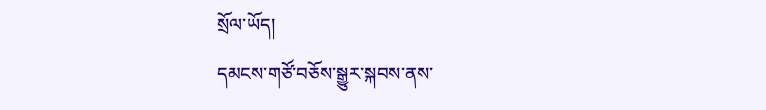སྲོལ་ཡོད།
དམངས་གཙོ་བཅོས་སྒྱུར་སྐབས་ནས་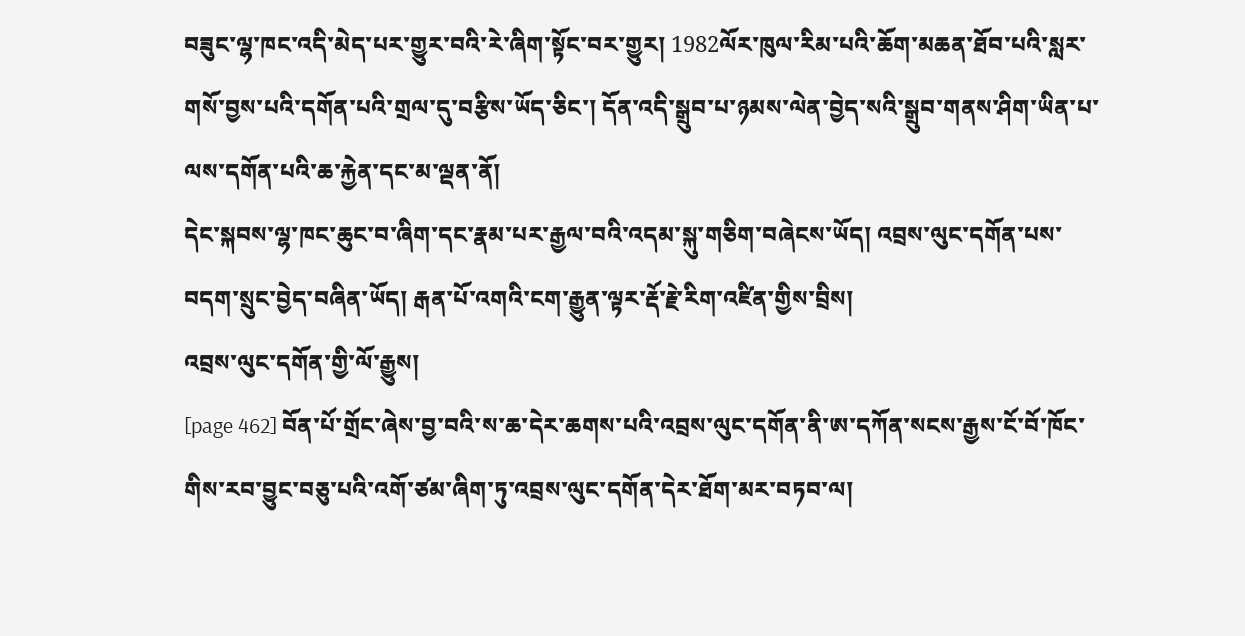བཟུང་ལྷ་ཁང་འདི་མེད་པར་གྱུར་བའི་རེ་ཞིག་སྟོང་བར་གྱུར། 1982ལོར་ཁུལ་རིམ་པའི་ཆོག་མཆན་ཐོབ་པའི་སླར་གསོ་བྱས་པའི་དགོན་པའི་གྲལ་དུ་བརྩིས་ཡོད་ཅིང་། དོན་འདི་སྒྲུབ་པ་ཉམས་ལེན་བྱེད་སའི་སྒྲུབ་གནས་ཤིག་ཡིན་པ་ལས་དགོན་པའི་ཆ་རྐྱེན་དང་མ་ལྡན་ནོ།
དེང་སྐབས་ལྷ་ཁང་ཆུང་བ་ཞིག་དང་རྣམ་པར་རྒྱལ་བའི་འདམ་སྐུ་གཅིག་བཞེངས་ཡོད། འབྲས་ལུང་དགོན་པས་བདག་སྲུང་བྱེད་བཞིན་ཡོད། རྒན་པོ་འགའི་ངག་རྒྱུན་ལྟར་རྡོ་རྗེ་རིག་འཛིན་གྱིས་བྲིས།
འབྲས་ལུང་དགོན་གྱི་ལོ་རྒྱུས།
[page 462] བོན་པོ་གྲོང་ཞེས་བྱ་བའི་ས་ཆ་དེར་ཆགས་པའི་འབྲས་ལུང་དགོན་ནི་ཨ་དཀོན་སངས་རྒྱས་ངོ་བོ་ཁོང་གིས་རབ་བྱུང་བཅུ་པའི་འགོ་ཙམ་ཞིག་ཏུ་འབྲས་ལུང་དགོན་དེར་ཐོག་མར་བཏབ་ལ།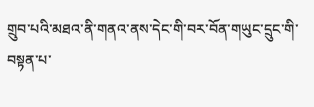གྲུབ་པའི་མཐའ་ནི་གནའ་ནས་དེང་གི་བར་བོན་གཡུང་དྲུང་གི་བསྟན་པ་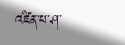འཛིན་པ་ཤ་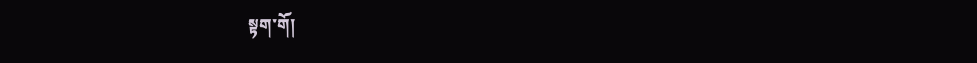སྟག་གོ།